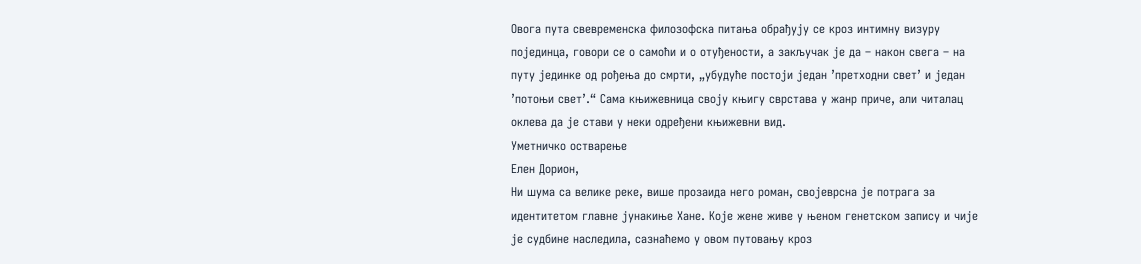Овога пута свевременска филозофска питања обрађују се кроз интимну визуру појединца, говори се о самоћи и о отуђености, а закључак је да – након свега – на путу јединке од рођења до смрти, „убудуће постоји један ’претходни свет’ и један ’потоњи свет’.“ Сама књижевница своју књигу сврстава у жанр приче, али читалац оклева да је стави у неки одређени књижевни вид.
Уметничко остварење
Елен Дорион,
Ни шума са велике реке, више прозаида него роман, својеврсна је потрага за идентитетом главне јунакиње Хане. Које жене живе у њеном генетском запису и чије је судбине наследила, сазнаћемо у овом путовању кроз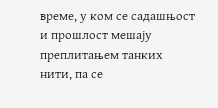време, у ком се садашњост и прошлост мешају преплитањем танких нити, па се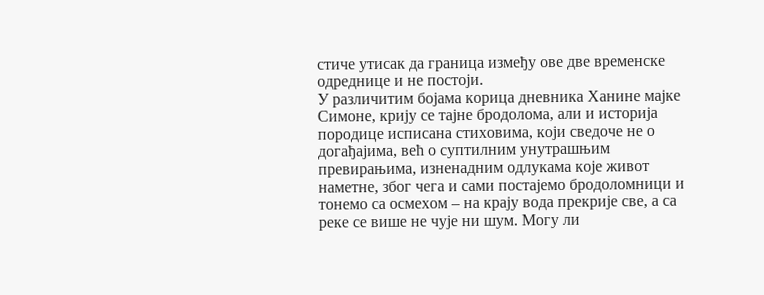стиче утисак да граница између ове две временске одреднице и не постоји.
У различитим бојама корица дневника Ханине мајке Симоне, крију се тајне бродолома, али и историја породице исписана стиховима, који сведоче не о догађајима, већ о суптилним унутрашњим превирањима, изненадним одлукама које живот наметне, због чега и сами постајемо бродоломници и тонемо са осмехом – на крају вода прекрије све, а са реке се више не чује ни шум. Могу ли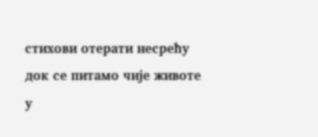стихови отерати несрећу док се питамо чије животе у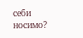себи носимо?